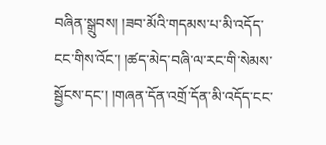བཞིན་སྒྲུབས། །ཟབ་མོའི་གདམས་པ་མི་འདོད་ངང་གིས་འོང་། །ཚད་མེད་བཞི་ལ་རང་གི་སེམས་སྦྱོངས་དང་། །གཞན་དོན་འགྲོ་དོན་མི་འདོད་ངང་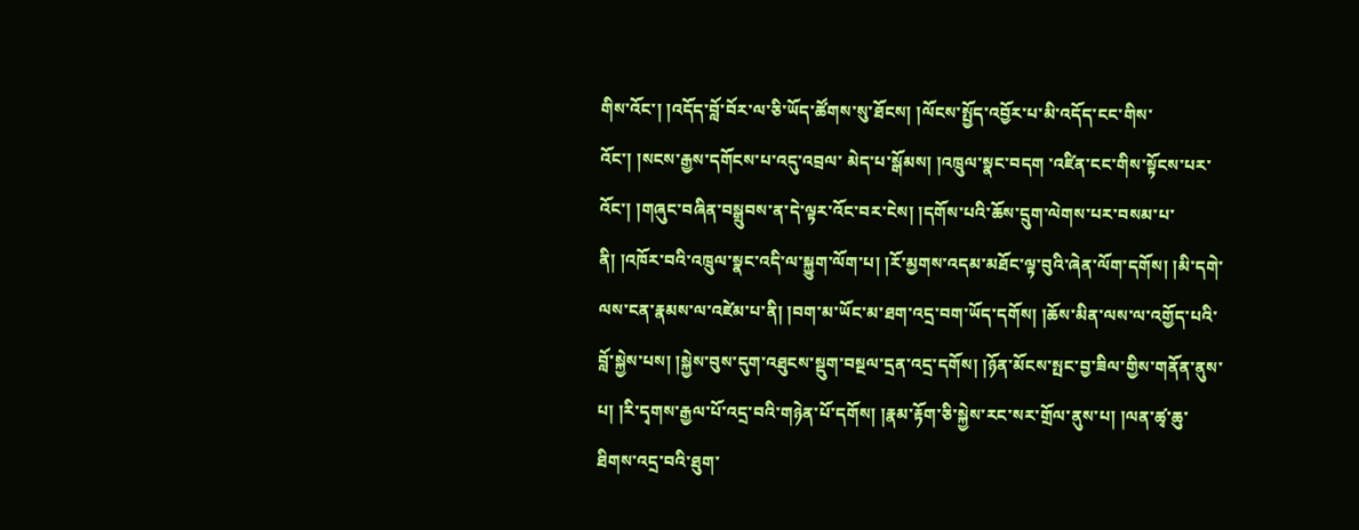གིས་འོང་། །འདོད་བློ་བོར་ལ་ཅི་ཡོད་ཚོགས་སུ་ཐོངས། །ལོངས་སྤྱོད་འབྱོར་པ་མི་འདོད་ངང་གིས་འོང་། །སངས་རྒྱས་དགོངས་པ་འདུ་འབྲལ་ མེད་པ་སྒོམས། །འཁྲུལ་སྣང་བདག ་འཛིན་ངང་གིས་སྟོངས་པར་འོང་། །གཞུང་བཞིན་བསྒྲུབས་ན་དེ་ལྟར་འོང་བར་ངེས། །དགོས་པའི་ཆོས་དྲུག་ལེགས་པར་བསམ་པ་ནི། །འཁོར་བའི་འཁྲུལ་སྣང་འདི་ལ་སྐྱུག་ལོག་པ། །རོ་མྱགས་འདམ་མཐོང་ལྟ་བུའི་ཞེན་ལོག་དགོས། །མི་དགེ་ལས་ངན་རྣམས་ལ་འཛེམ་པ་ནི། །བག་མ་ཡོང་མ་ཐག་འདྲ་བག་ཡོད་དགོས། །ཆོས་མིན་ལས་ལ་འགྱོད་པའི་བློ་སྐྱེས་པས། །སྐྱེས་བུས་དུག་འཐུངས་སྡུག་བསྔལ་དྲན་འདྲ་དགོས། །ཉོན་མོངས་སྤང་བྱ་ཟིལ་གྱིས་གནོན་ནུས་པ། །རི་དྭགས་རྒྱལ་པོ་འདྲ་བའི་གཉེན་པོ་དགོས། །རྣམ་རྟོག་ཅི་སྐྱེས་རང་སར་གྲོལ་ནུས་པ། །ལན་ཚྭ་ཆུ་ཐིགས་འདྲ་བའི་ཐུག་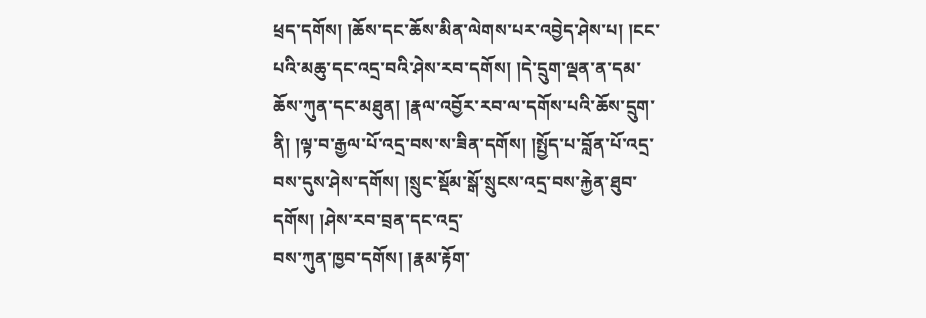ཕྲད་དགོས། །ཆོས་དང་ཆོས་མིན་ལེགས་པར་འབྱེད་ཤེས་པ། །ངང་པའི་མཆུ་དང་འདྲ་བའི་ཤེས་རབ་དགོས། །དེ་དྲུག་ལྡན་ན་དམ་ཆོས་ཀུན་དང་མཐུན། །རྣལ་འབྱོར་རབ་ལ་དགོས་པའི་ཆོས་དྲུག་ནི། །ལྟ་བ་རྒྱལ་པོ་འདྲ་བས་ས་ཟིན་དགོས། །སྤྱོད་པ་བློན་པོ་འདྲ་བས་དུས་ཤེས་དགོས། །སྲུང་སྡོམ་སྒོ་སྲུངས་འདྲ་བས་རྐྱེན་ཐུབ་དགོས། །ཤེས་རབ་བྲན་དང་འདྲ་
བས་ཀུན་ཁྱབ་དགོས། །རྣམ་རྟོག་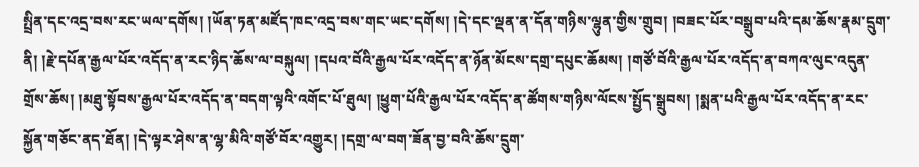སྤྲིན་དང་འདྲ་བས་རང་ཡལ་དགོས། །ཡོན་ཏན་མཛོད་ཁང་འདྲ་བས་གང་ཡང་དགོས། །དེ་དང་ལྡན་ན་དོན་གཉིས་ལྷུན་གྱིས་གྲུབ། །བཟང་པོར་བསྒྲུབ་པའི་དམ་ཆོས་རྣམ་དྲུག་ནི། །རྗེ་དཔོན་རྒྱལ་པོར་འདོད་ན་རང་ཉིད་ཆོས་ལ་བསྐུལ། །དཔའ་བོའི་རྒྱལ་པོར་འདོད་ན་ཉོན་མོངས་དགྲ་དཔུང་ཆོམས། །གཙོ་བོའི་རྒྱལ་པོར་འདོད་ན་བཀའ་ལུང་འདུན་གྲོས་ཆོས། །མཐུ་སྟོབས་རྒྱལ་པོར་འདོད་ན་བདག་ལྟའི་འགོང་པོ་ཐུལ། །ཕྱུག་པོའི་རྒྱལ་པོར་འདོད་ན་ཚོགས་གཉིས་ལོངས་སྤྱོད་སྒྲུབས། །སྨན་པའི་རྒྱལ་པོར་འདོད་ན་རང་སྐྱོན་གཅོང་ནད་ཐོན། །དེ་ལྟར་ཤེས་ན་ལྷ་མིའི་གཙོ་བོར་འགྱུར། །དགྲ་ལ་བག་ཟོན་བྱ་བའི་ཆོས་དྲུག་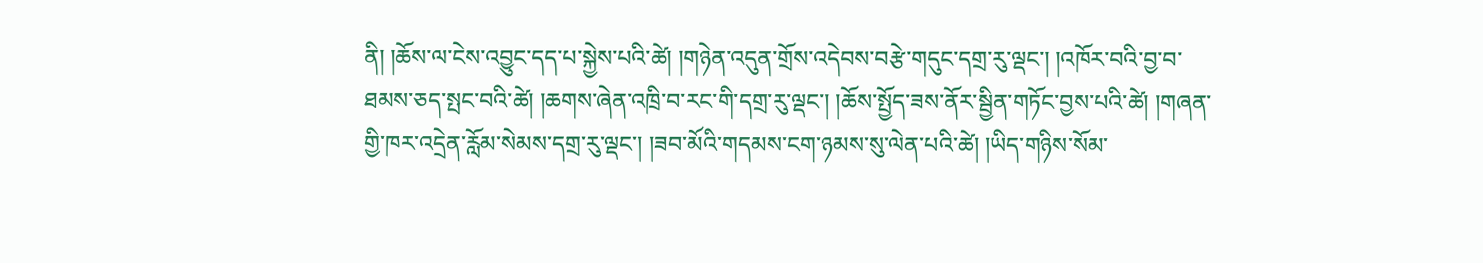ནི། །ཆོས་ལ་ངེས་འབྱུང་དད་པ་སྐྱེས་པའི་ཚེ། །གཉེན་འདུན་གྲོས་འདེབས་བརྩེ་གདུང་དགྲ་རུ་ལྡང་། །འཁོར་བའི་བྱ་བ་ཐམས་ཅད་སྤང་བའི་ཚེ། །ཆགས་ཞེན་འཁྲི་བ་རང་གི་དགྲ་རུ་ལྡང་། །ཆོས་སྤྱོད་ཟས་ནོར་སྦྱིན་གཏོང་བྱས་པའི་ཚེ། །གཞན་གྱི་ཁར་འདྲེན་རློམ་སེམས་དགྲ་རུ་ལྡང་། །ཟབ་མོའི་གདམས་ངག་ཉམས་སུ་ལེན་པའི་ཚེ། །ཡིད་གཉིས་སོམ་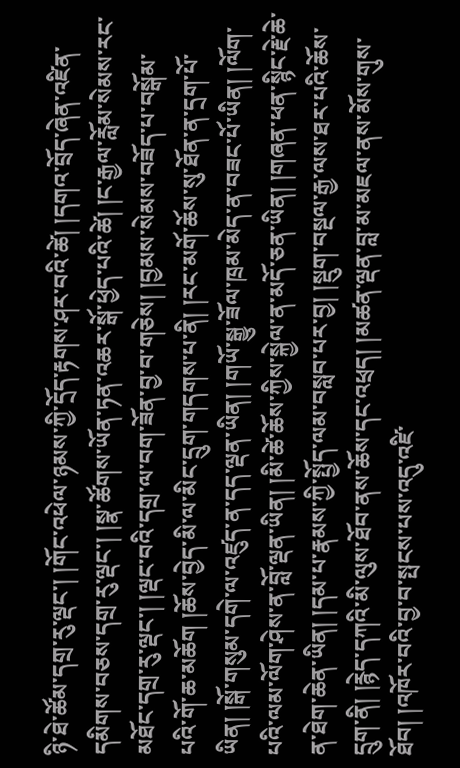ཉི་ཐེ་ཚོམ་དགྲ་རུ་ལྡང་། །གོང་འཕེལ་ཉམས་ཀྱི་དྲོད་རྟགས་ཤར་བའི་ཚེ། །དགའ་བྲོད་ཞེན་འཛིན་དམིགས་བཅས་དགྲ་རུ་ལྡང་། །སྣ་ཚོགས་ཡོན་ཏན་འཆར་སྒོ་ཕྱེད་པའི་ཚེ། །ང་རྒྱལ་རློམ་སེམས་རང་མཐོང་དགྲ་རུ་ལྡང་། །ལྡང་བའི་དགྲ་ལ་བག་ཟོན་བྱ་བ་གཅེས། །བྱམས་སེམས་བཟོད་པ་བསྒོམ་
པའི་གོ་ཆ་མཆོག །ཆོས་བྱེད་མི་ལ་མིང་དྲུག་གདགས་པ་ནི། །རང་མགོ་ཆོས་སུ་ཐོན་ན་དྲག་པོ་ཡིན། །སྒོ་གསུམ་དགེ་ལ་འཛུད་ན་དད་ལྡན་ཡིན། །གཡོ་སྒྱུ་ཟོལ་ཁྲམ་མེད་ན་བཟང་པོ་ཡིན། །ལོག་པའི་ལམ་ལོག་ཤེས་ན་བློ་ལྡན་ཡིན། །མི་ཚེ་ཆོས་ཀྱིས་སྐྱེལ་ན་མདོ་ཅན་ཡིན། །གཞན་ཕན་སྙིང་རྗེ་ཆེ་ན་ཐེག་ཆེན་ཡིན། །དམ་པ་རྣམས་ཀྱི་སྤྱོད་ལམ་བསླབ་པར་བྱ། །སྡུག་བསྔལ་རྒྱ་ལས་ཐར་པའི་ཆོས་དྲུག་ནི། །རྙེད་དཀའི་མི་ལུས་ཐོབ་ནས་ཆོས་དང་འཕྲད། །མཚན་ལྡན་བླ་མ་མཇལ་ནས་མོས་གུས་ཐོབ། །འཁོར་བའི་བྱ་བ་སྤངས་པས་འདུ་འཛི་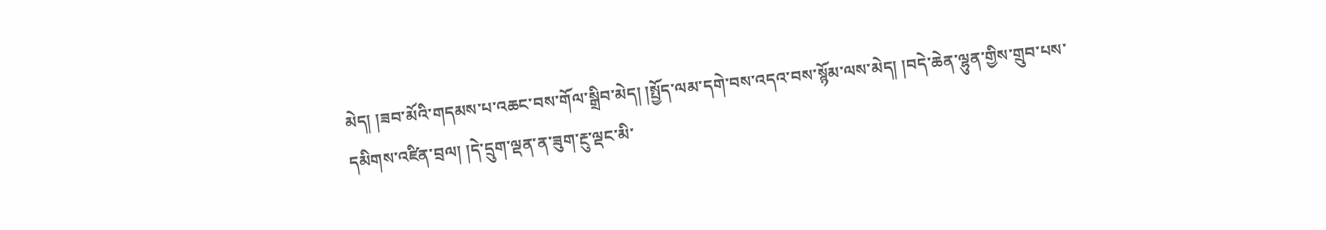མེད། །ཟབ་མོའི་གདམས་པ་འཆང་བས་གོལ་སྒྲིབ་མེད། །སྤྱོད་ལམ་དགེ་བས་འདའ་བས་སྙོམ་ལས་མེད། །བདེ་ཆེན་ལྷུན་གྱིས་གྲུབ་པས་དམིགས་འཛིན་བྲལ། །དེ་དྲུག་ལྡན་ན་ཟུག་རྔུ་ལྡང་མི་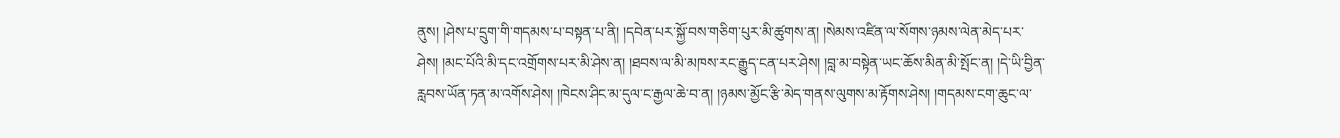ནུས། །ཤེས་པ་དྲུག་གི་གདམས་པ་བསྟན་པ་ནི། །དབེན་པར་སྐྱོ་བས་གཅིག་པུར་མི་ཚུགས་ན། །སེམས་འཛིན་ལ་སོགས་ཉམས་ལེན་མེད་པར་ཤེས། །མང་པོའི་མི་དང་འགྲོགས་པར་མི་ཤེས་ན། །ཐབས་ལ་མི་མཁས་རང་རྒྱུད་ངན་པར་ཤེས། །བླ་མ་བསྟེན་ཡང་ཆོས་མིན་མི་སྤོང་ན། །དེ་ཡི་བྱིན་རླབས་ཡོན་ཏན་མ་འགོས་ཤེས། །ཁེངས་ཤིང་མ་དུལ་ང་རྒྱལ་ཆེ་བ་ན། །ཉམས་མྱོང་རྩི་མེད་གནས་ལུགས་མ་རྟོགས་ཤེས། །གདམས་ངག་ཆུང་ལ་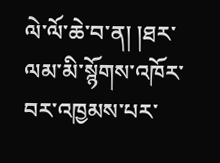ལེ་ལོ་ཆེ་བ་ན། །ཐར་ལམ་མི་སྙོགས་འཁོར་བར་འཁྱམས་པར་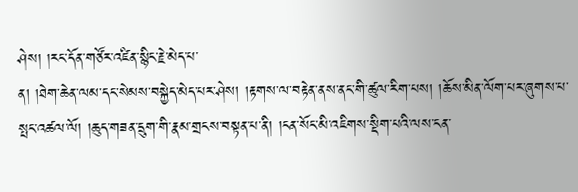ཤེས། །རང་དོན་གཙོར་འཛིན་སྙིང་རྗེ་མེད་པ་
ན། །ཐེག་ཆེན་ལམ་དང་སེམས་བསྐྱེད་མེད་པར་ཤེས། །རྟགས་ལ་བརྟེན་ནས་ནང་གི་ཚུལ་རིག་པས། །ཆོས་མིན་ལོག་པར་ཞུགས་པ་སྤང་འཚལ་ལོ། །ཆུད་གཟན་དྲུག་གི་རྣམ་གྲངས་བསྟན་པ་ནི། །ངན་སོང་མི་འཇིགས་སྡིག་པའི་ལས་ངན་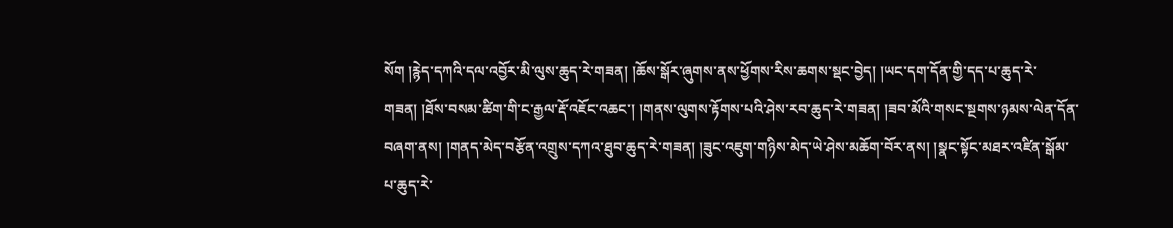སོག །རྙེད་དཀའི་དལ་འབྱོར་མི་ལུས་ཆུད་རེ་གཟན། །ཆོས་སྒོར་ཞུགས་ནས་ཕྱོགས་རིས་ཆགས་སྡང་བྱེད། །ཡང་དག་དོན་གྱི་དད་པ་ཆུད་རེ་གཟན། །ཐོས་བསམ་ཚིག་གི་ང་རྒྱལ་རྡོ་འཇོང་འཆང་། །གནས་ལུགས་རྟོགས་པའི་ཤེས་རབ་ཆུད་རེ་གཟན། །ཟབ་མོའི་གསང་སྔགས་ཉམས་ལེན་དོན་བཞག་ནས། །གནད་མེད་བརྩོན་འགྲུས་དཀའ་ཐུབ་ཆུད་རེ་གཟན། །ཟུང་འཇུག་གཉིས་མེད་ཡེ་ཤེས་མཆོག་བོར་ནས། །སྣང་སྟོང་མཐར་འཛིན་སྒོམ་པ་ཆུད་རེ་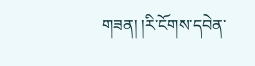གཟན། །རི་ངོགས་དབེན་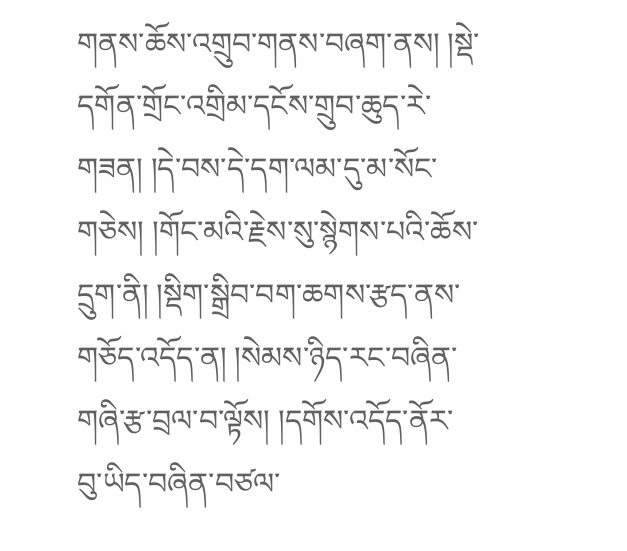གནས་ཆོས་འགྲུབ་གནས་བཞག་ནས། །སྡེ་དགོན་གྲོང་འགྲིམ་དངོས་གྲུབ་ཆུད་རེ་གཟན། །དེ་བས་དེ་དག་ལམ་དུ་མ་སོང་གཅེས། །གོང་མའི་རྗེས་སུ་སྙེགས་པའི་ཆོས་དྲུག་ནི། །སྡིག་སྒྲིབ་བག་ཆགས་རྩད་ནས་གཅོད་འདོད་ན། །སེམས་ཉིད་རང་བཞིན་གཞི་རྩ་བྲལ་བ་ལྟོས། །དགོས་འདོད་ནོར་བུ་ཡིད་བཞིན་བཙལ་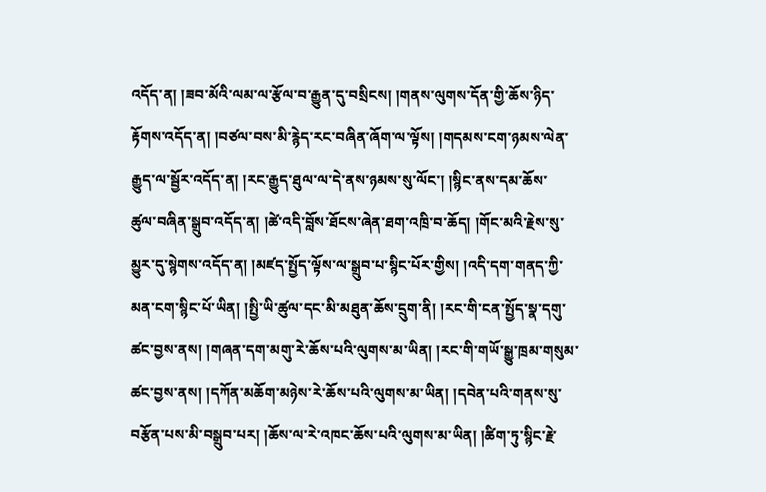འདོད་ན། །ཟབ་མོའི་ལམ་ལ་རྩོལ་བ་རྒྱུན་དུ་བསྲིངས། །གནས་ལུགས་དོན་གྱི་ཆོས་ཉིད་རྟོགས་འདོད་ན། །བཙལ་བས་མི་རྙེད་རང་བཞིན་ཞོག་ལ་ལྟོས། །གདམས་ངག་ཉམས་ལེན་རྒྱུད་ལ་སྦྱོར་འདོད་ན། །རང་རྒྱུད་ཐུལ་ལ་དེ་ནས་ཉམས་སུ་ལོང་། །སྙིང་ནས་དམ་ཆོས་
ཚུལ་བཞིན་སྒྲུབ་འདོད་ན། །ཚེ་འདི་བློས་ཐོངས་ཞེན་ཐག་འཁྲི་བ་ཆོད། །གོང་མའི་རྗེས་སུ་མྱུར་དུ་སྙེགས་འདོད་ན། །མཛད་སྤྱོད་ལྟོས་ལ་སྒྲུབ་པ་སྙིང་པོར་གྱིས། །འདི་དག་གནད་ཀྱི་མན་ངག་སྙིང་པོ་ཡིན། །སྤྱི་ཡི་ཚུལ་དང་མི་མཐུན་ཆོས་དྲུག་ནི། །རང་གི་ངན་སྤྱོད་སྣ་དགུ་ཚང་བྱས་ནས། །གཞན་དག་མགུ་རེ་ཆོས་པའི་ལུགས་མ་ཡིན། །རང་གི་གཡོ་སྒྱུ་ཁྲམ་གསུམ་ཚང་བྱས་ནས། །དཀོན་མཆོག་མཉེས་རེ་ཆོས་པའི་ལུགས་མ་ཡིན། །དབེན་པའི་གནས་སུ་བརྩོན་པས་མི་བསྒྲུབ་པར། །ཆོས་ལ་རེ་འཁང་ཆོས་པའི་ལུགས་མ་ཡིན། །ཚིག་ཏུ་སྙིང་རྗེ་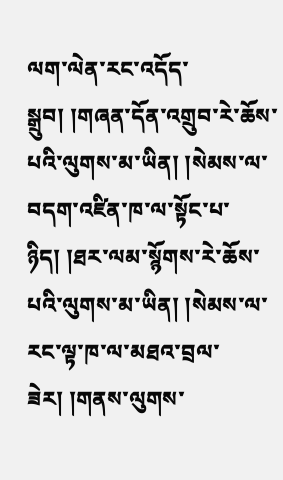ལག་ལེན་རང་འདོད་སྒྲུབ། །གཞན་དོན་འགྲུབ་རེ་ཆོས་པའི་ལུགས་མ་ཡིན། །སེམས་ལ་བདག་འཛིན་ཁ་ལ་སྟོང་པ་ཉིད། །ཐར་ལམ་སྙོགས་རེ་ཆོས་པའི་ལུགས་མ་ཡིན། །སེམས་ལ་རང་ལྟ་ཁ་ལ་མཐའ་བྲལ་ཟེར། །གནས་ལུགས་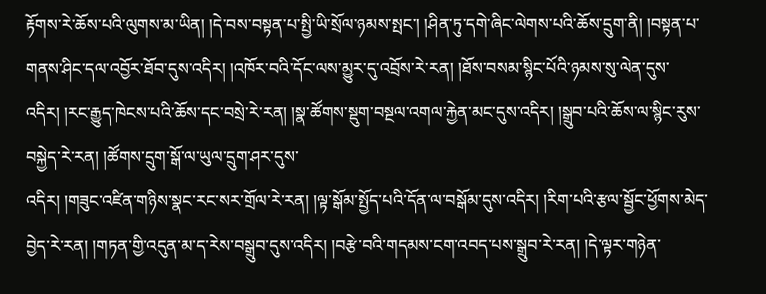རྟོགས་རེ་ཆོས་པའི་ལུགས་མ་ཡིན། །དེ་བས་བསྟན་པ་སྤྱི་ཡི་སྲོལ་ཉམས་སྤང་། །ཤིན་ཏུ་དགེ་ཞིང་ལེགས་པའི་ཆོས་དྲུག་ནི། །བསྟན་པ་གནས་ཤིང་དལ་འབྱོར་ཐོབ་དུས་འདིར། །འཁོར་བའི་དོང་ལས་མྱུར་དུ་འབྲོས་རེ་རན། །ཐོས་བསམ་སྙིང་པོའི་ཉམས་སུ་ལེན་དུས་འདིར། །རང་རྒྱུད་ཁེངས་པའི་ཆོས་དང་བསྲེ་རེ་རན། །སྣ་ཚོགས་སྡུག་བསྔལ་འགལ་རྐྱེན་མང་དུས་འདིར། །སྒྲུབ་པའི་ཆོས་ལ་སྙིང་རུས་བསྐྱེད་རེ་རན། །ཚོགས་དྲུག་སྒོ་ལ་ཡུལ་དྲུག་ཤར་དུས་
འདིར། །གཟུང་འཛིན་གཉིས་སྣང་རང་སར་གྲོལ་རེ་རན། །ལྟ་སྒོམ་སྤྱོད་པའི་དོན་ལ་བསྒོམ་དུས་འདིར། །རིག་པའི་རྩལ་སྦྱོང་ཕྱོགས་མེད་བྱེད་རེ་རན། །གཏན་གྱི་འདུན་མ་ད་རེས་བསྒྲུབ་དུས་འདིར། །བརྩེ་བའི་གདམས་ངག་འབད་པས་སྒྲུབ་རེ་རན། །དེ་ལྟར་གཉེན་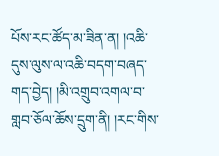པོས་རང་ཚོད་མ་ཟིན་ན། །འཆི་དུས་ལུས་ལ་འཆི་བདག་བཞད་གད་བྱེད། །མི་འགྲུབ་འགལ་བ་གླབ་ཅོལ་ཆོས་དྲུག་ནི། །རང་གིས་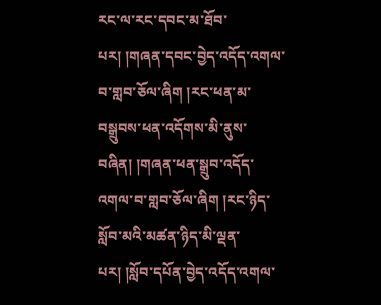རང་ལ་རང་དབང་མ་ཐོབ་པར། །གཞན་དབང་བྱེད་འདོད་འགལ་བ་གླབ་ཅོལ་ཞིག །རང་ཕན་མ་བསྒྲུབས་ཕན་འདོགས་མི་ནུས་བཞིན། །གཞན་ཕན་སྒྲུབ་འདོད་འགལ་བ་གླབ་ཅོལ་ཞིག །རང་ཉིད་སློབ་མའི་མཚན་ཉིད་མི་ལྡན་པར། །སློབ་དཔོན་བྱེད་འདོད་འགལ་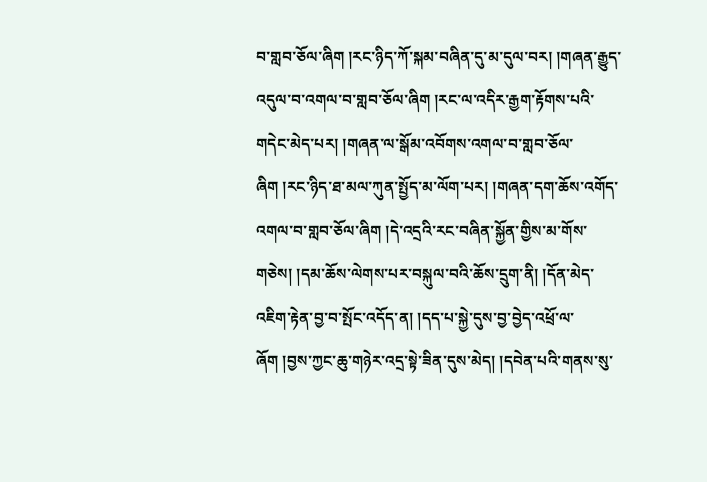བ་གླབ་ཅོལ་ཞིག །རང་ཉིད་ཀོ་སྐམ་བཞིན་དུ་མ་དུལ་བར། །གཞན་རྒྱུད་འདུལ་བ་འགལ་བ་གླབ་ཅོལ་ཞིག །རང་ལ་འདིར་རྒྱག་རྟོགས་པའི་གདེང་མེད་པར། །གཞན་ལ་སྒོམ་འབོགས་འགལ་བ་གླབ་ཅོལ་ཞིག །རང་ཉིད་ཐ་མལ་ཀུན་སྤྱོད་མ་ལོག་པར། །གཞན་དག་ཆོས་འགོད་འགལ་བ་གླབ་ཅོལ་ཞིག །དེ་འདྲའི་རང་བཞིན་སྐྱོན་གྱིས་མ་གོས་གཅེས། །དམ་ཆོས་ལེགས་པར་བསྐུལ་བའི་ཆོས་དྲུག་ནི། །དོན་མེད་འཇིག་རྟེན་བྱ་བ་སྤོང་འདོད་ན། །དད་པ་སྐྱེ་དུས་བྱ་བྱེད་འཕྲོ་ལ་ཞོག །བྱས་ཀྱང་ཆུ་གཉེར་འདྲ་སྟེ་ཟིན་དུས་མེད། །དབེན་པའི་གནས་སུ་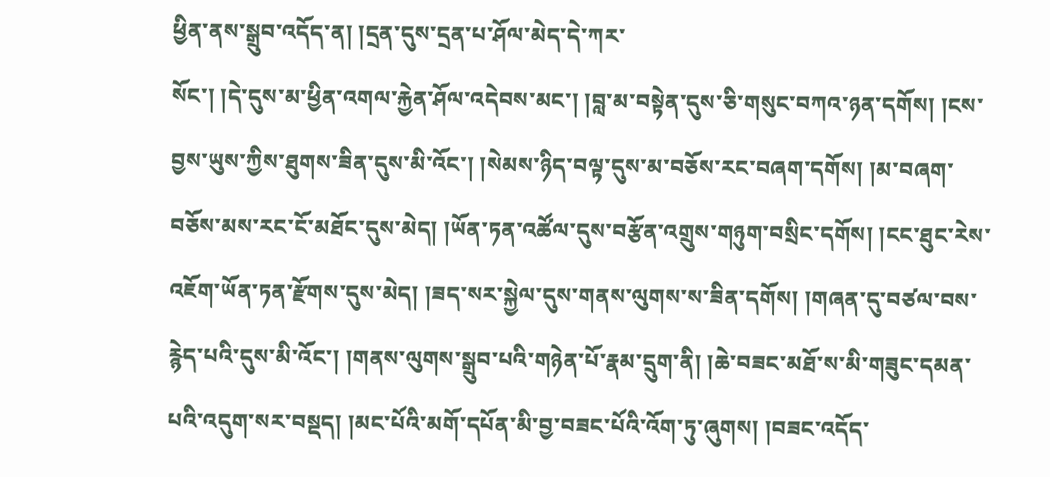ཕྱིན་ནས་སྒྲུབ་འདོད་ན། །དྲན་དུས་དྲན་པ་ཤོལ་མེད་དེ་ཀར་
སོང་། །དེ་དུས་མ་ཕྱིན་འགལ་རྐྱེན་ཤོལ་འདེབས་མང་། །བླ་མ་བསྟེན་དུས་ཅི་གསུང་བཀའ་ཉན་དགོས། །ངས་བྱས་ཡུས་ཀྱིས་ཐུགས་ཟིན་དུས་མི་འོང་། །སེམས་ཉིད་བལྟ་དུས་མ་བཅོས་རང་བཞག་དགོས། །མ་བཞག་བཅོས་མས་རང་ངོ་མཐོང་དུས་མེད། །ཡོན་ཏན་འཚོལ་དུས་བརྩོན་འགྲུས་གཉུག་བསྲིང་དགོས། །ངང་ཐུང་རེས་འཇོག་ཡོན་ཏན་རྫོགས་དུས་མེད། །ཟད་སར་སྐྱེལ་དུས་གནས་ལུགས་ས་ཟིན་དགོས། །གཞན་དུ་བཙལ་བས་རྙེད་པའི་དུས་མི་འོང་། །གནས་ལུགས་སྒྲུབ་པའི་གཉེན་པོ་རྣམ་དྲུག་ནི། །ཆེ་བཟང་མཐོ་ས་མི་གཟུང་དམན་པའི་འདུག་སར་བསྡད། །མང་པོའི་མགོ་དཔོན་མི་བྱ་བཟང་པོའི་འོག་ཏུ་ཞུགས། །བཟང་འདོད་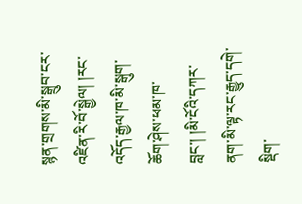སྙན་གྲགས་མི་སྒྲུབ་ངར་འཛིན་རི་བོ་སྒྱེལ། །རང་འདོད་རྒྱལ་ཁ་མི་སྒུག་ཆོག་ཤེས་ཕམ་ཁ་བླང་། །མི་ངོའི་དཀར་ནག་མི་ལྟ་རང་རྒྱུད་དགེ་སྡིག་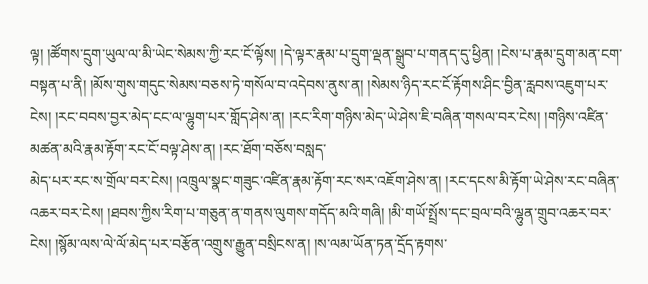ལྟ། །ཚོགས་དྲུག་ཡུལ་ལ་མི་ཡེང་སེམས་ཀྱི་རང་ངོ་ལྟོས། །དེ་ལྟར་རྣམ་པ་དྲུག་ལྡན་སྒྲུབ་པ་གནད་དུ་ཕྱིན། །ངེས་པ་རྣམ་དྲུག་མན་ངག་བསྟན་པ་ནི། །མོས་གུས་གདུང་སེམས་བཅས་ཏེ་གསོལ་བ་འདེབས་ནུས་ན། །སེམས་ཉིད་རང་ངོ་རྟོགས་ཤིང་བྱིན་རླབས་འཇུག་པར་ངེས། །རང་བབས་བྱར་མེད་ངང་ལ་ལྷུག་པར་གློད་ཤེས་ན། །རང་རིག་གཉིས་མེད་ཡེ་ཤེས་ཇི་བཞིན་གསལ་བར་ངེས། །གཉིས་འཛིན་མཚན་མའི་རྣམ་རྟོག་རང་ངོ་བལྟ་ཤེས་ན། །རང་ཐོག་བཅོས་བསླད་
མེད་པར་རང་ས་གྲོལ་བར་ངེས། །འཁྲུལ་སྣང་གཟུང་འཛིན་རྣམ་རྟོག་རང་སར་འཇོག་ཤེས་ན། །རང་དངས་མི་རྟོག་ཡེ་ཤེས་རང་བཞིན་འཆར་བར་ངེས། །ཐབས་ཀྱིས་རིག་པ་གཅུན་ན་གནས་ལུགས་གདོད་མའི་གཞི། །མི་གཡོ་སྤྲོས་དང་བྲལ་བའི་ལྷུན་གྲུབ་འཆར་བར་ངེས། །སྙོམ་ལས་ལེ་ལོ་མེད་པར་བརྩོན་འགྲུས་རྒྱུན་བསྲིངས་ན། །ས་ལམ་ཡོན་ཏན་དྲོད་རྟགས་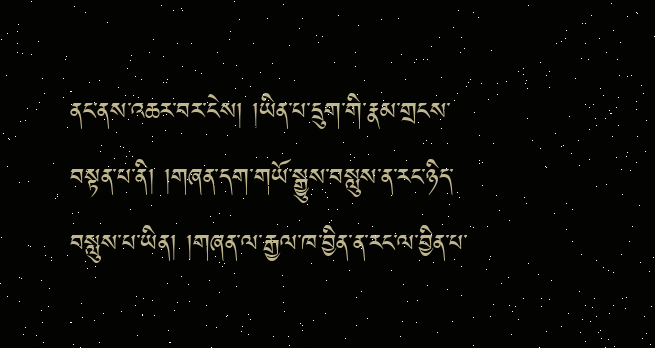ནང་ནས་འཆར་བར་ངེས། །ཡིན་པ་དྲུག་གི་རྣམ་གྲངས་བསྟན་པ་ནི། །གཞན་དག་གཡོ་སྒྱུས་བསླུས་ན་རང་ཉིད་བསླུས་པ་ཡིན། །གཞན་ལ་རྒྱལ་ཁ་བྱིན་ན་རང་ལ་བྱིན་པ་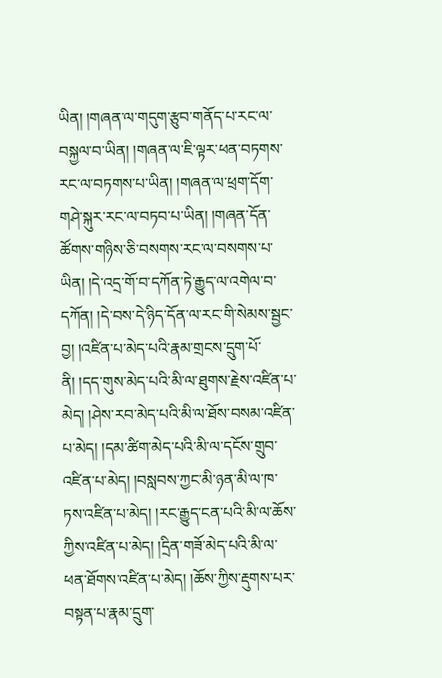ཡིན། །གཞན་ལ་གདུག་རྩུབ་གནོད་པ་རང་ལ་བསྐྱལ་བ་ཡིན། །གཞན་ལ་ཇི་ལྟར་ཕན་བཏགས་རང་ལ་བཏགས་པ་ཡིན། །གཞན་ལ་ཕྲག་དོག་གཤེ་སྐུར་རང་ལ་བཏབ་པ་ཡིན། །གཞན་དོན་ཚོགས་གཉིས་ཅི་བསགས་རང་ལ་བསགས་པ་ཡིན། །དེ་འདྲ་གོ་བ་དཀོན་ཏེ་རྒྱུད་ལ་འགེལ་བ་དཀོན། །དེ་བས་དེ་ཉིད་དོན་ལ་རང་གི་སེམས་སྦྱང་བྱ། །འཛིན་པ་མེད་པའི་རྣམ་གྲངས་དྲུག་པོ་ནི། །དད་གུས་མེད་པའི་མི་ལ་ཐུགས་རྗེས་འཛིན་པ་མེད། །ཤེས་རབ་མེད་པའི་མི་ལ་ཐོས་བསམ་འཛིན་པ་མེད། །དམ་ཚིག་མེད་པའི་མི་ལ་དངོས་གྲུབ་འཛིན་པ་མེད། །བསླབས་ཀྱང་མི་ཉན་མི་ལ་ཁ་ཏས་འཛིན་པ་མེད། །རང་རྒྱུད་ངན་པའི་མི་ལ་ཆོས་ཀྱིས་འཛིན་པ་མེད། །དྲིན་གཟོ་མེད་པའི་མི་ལ་ཕན་ཐོགས་འཛིན་པ་མེད། །ཆོས་ཀྱིས་རྡུགས་པར་བསྟན་པ་རྣམ་དྲུག་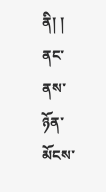ནི། །
ནང་ནས་ཉོན་མོངས་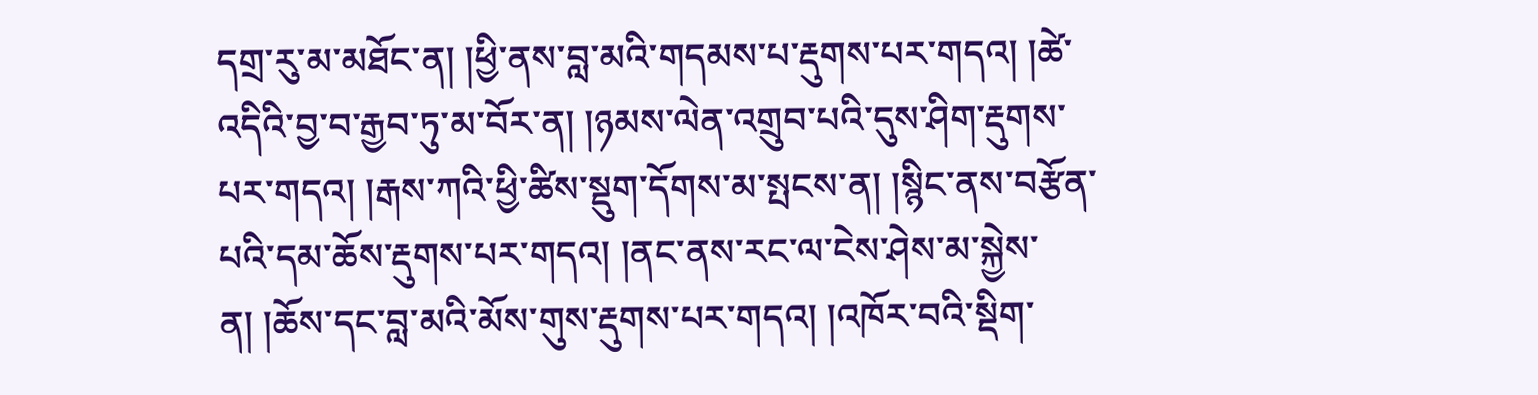དགྲ་རུ་མ་མཐོང་ན། །ཕྱི་ནས་བླ་མའི་གདམས་པ་རྡུགས་པར་གདའ། །ཚེ་འདིའི་བྱ་བ་རྒྱབ་ཏུ་མ་བོར་ན། །ཉམས་ལེན་འགྲུབ་པའི་དུས་ཤིག་རྡུགས་པར་གདའ། །རྒས་ཀའི་ཕྱི་ཚིས་སྡུག་དོགས་མ་སྤངས་ན། །སྙིང་ནས་བརྩོན་པའི་དམ་ཆོས་རྡུགས་པར་གདའ། །ནང་ནས་རང་ལ་ངེས་ཤེས་མ་སྐྱེས་ན། །ཆོས་དང་བླ་མའི་མོས་གུས་རྡུགས་པར་གདའ། །འཁོར་བའི་སྡིག་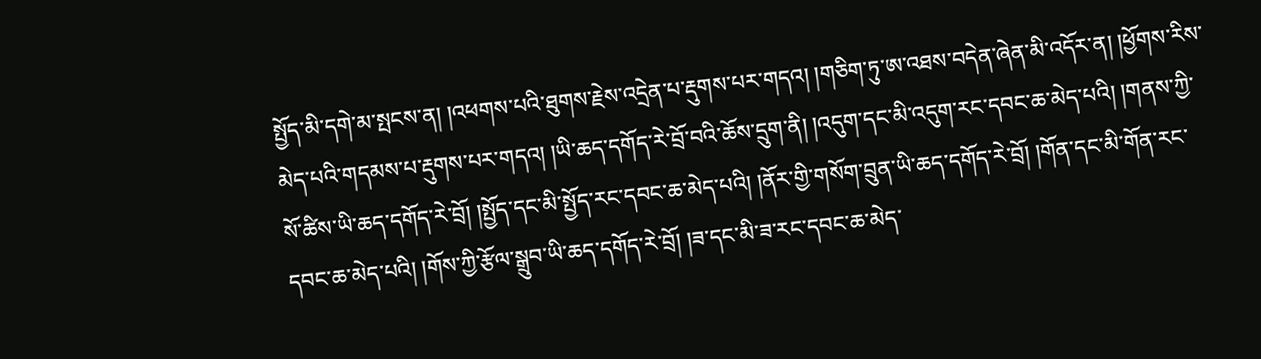སྤྱོད་མི་དགེ་མ་སྤངས་ན། །འཕགས་པའི་ཐུགས་རྗེས་འདྲེན་པ་རྡུགས་པར་གདའ། །གཅིག་ཏུ་ཨ་འཐས་བདེན་ཞེན་མི་འདོར་ན། །ཕྱོགས་རིས་མེད་པའི་གདམས་པ་རྡུགས་པར་གདའ། །ཡི་ཆད་དགོད་རེ་བྲོ་བའི་ཆོས་དྲུག་ནི། །འདུག་དང་མི་འདུག་རང་དབང་ཆ་མེད་པའི། །གནས་ཀྱི་སོ་ཚིས་ཡི་ཆད་དགོད་རེ་བྲོ། །སྤྱོད་དང་མི་སྤྱོད་རང་དབང་ཆ་མེད་པའི། །ནོར་གྱི་གསོག་བྲུན་ཡི་ཆད་དགོད་རེ་བྲོ། །གོན་དང་མི་གོན་རང་དབང་ཆ་མེད་པའི། །གོས་ཀྱི་རྩོལ་སྒྲུབ་ཡི་ཆད་དགོད་རེ་བྲོ། །ཟ་དང་མི་ཟ་རང་དབང་ཆ་མེད་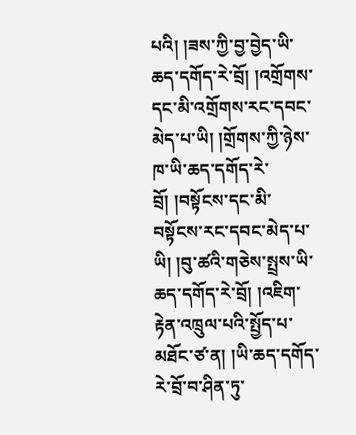པའི། །ཟས་ཀྱི་བྱ་བྱེད་ཡི་ཆད་དགོད་རེ་བྲོ། །འགྲོགས་དང་མི་འགྲོགས་རང་དབང་མེད་པ་ཡི། །གྲོགས་ཀྱི་ཉེས་ཁ་ཡི་ཆད་དགོད་རེ་བྲོ། །བསྟོངས་དང་མི་བསྟོངས་རང་དབང་མེད་པ་ཡི། །བུ་ཚའི་གཅེས་སྤྲས་ཡི་ཆད་དགོད་རེ་བྲོ། །འཇིག་རྟེན་འཁྲུལ་པའི་སྤྱོད་པ་མཐོང་ཙ་ན། །ཡི་ཆད་དགོད་རེ་བྲོ་བ་ཤིན་ཏུ་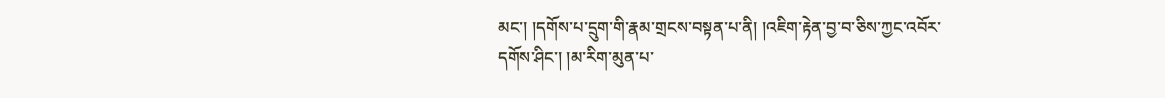མང་། །དགོས་པ་དྲུག་གི་རྣམ་གྲངས་བསྟན་པ་ནི། །འཇིག་རྟེན་བྱ་བ་ཅིས་ཀྱང་འབོར་
དགོས་ཤིང་། །མ་རིག་མུན་པ་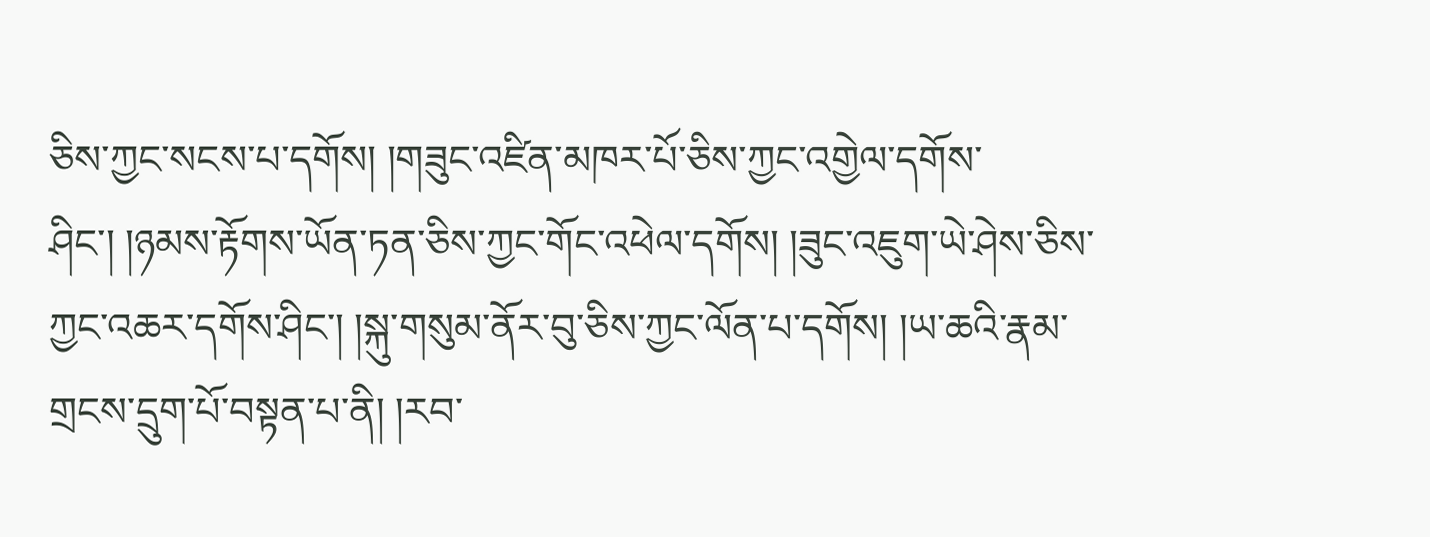ཅིས་ཀྱང་སངས་པ་དགོས། །གཟུང་འཛིན་མཁར་པོ་ཅིས་ཀྱང་འགྱེལ་དགོས་ཤིང་། །ཉམས་རྟོགས་ཡོན་ཏན་ཅིས་ཀྱང་གོང་འཕེལ་དགོས། །ཟུང་འཇུག་ཡེ་ཤེས་ཅིས་ཀྱང་འཆར་དགོས་ཤིང་། །སྐུ་གསུམ་ནོར་བུ་ཅིས་ཀྱང་ལོན་པ་དགོས། །ཡ་ཆའི་རྣམ་གྲངས་དྲུག་པོ་བསྟན་པ་ནི། །རབ་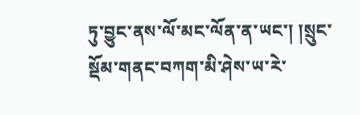ཏུ་བྱུང་ནས་ལོ་མང་ལོན་ན་ཡང་། །སྲུང་སྡོམ་གནང་བཀག་མི་ཤེས་ཡ་རེ་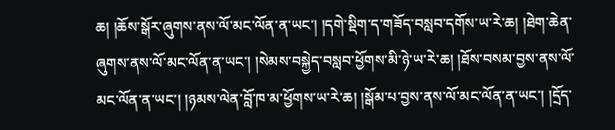ཆ། །ཆོས་སྒོར་ཞུགས་ནས་ལོ་མང་ལོན་ན་ཡང་། །དགེ་སྡིག་ད་གཟོད་བསླབ་དགོས་ཡ་རེ་ཆ། །ཐེག་ཆེན་ཞུགས་ནས་ལོ་མང་ལོན་ན་ཡང་། །སེམས་བསྐྱེད་བསླབ་ཕྱོགས་མི་ཉེ་ཡ་རེ་ཆ། །ཐོས་བསམ་བྱས་ནས་ལོ་མང་ལོན་ན་ཡང་། །ཉམས་ལེན་བློ་ཁ་མ་ཕྱོགས་ཡ་རེ་ཆ། །སྒོམ་པ་བྱས་ནས་ལོ་མང་ལོན་ན་ཡང་། །དྲོད་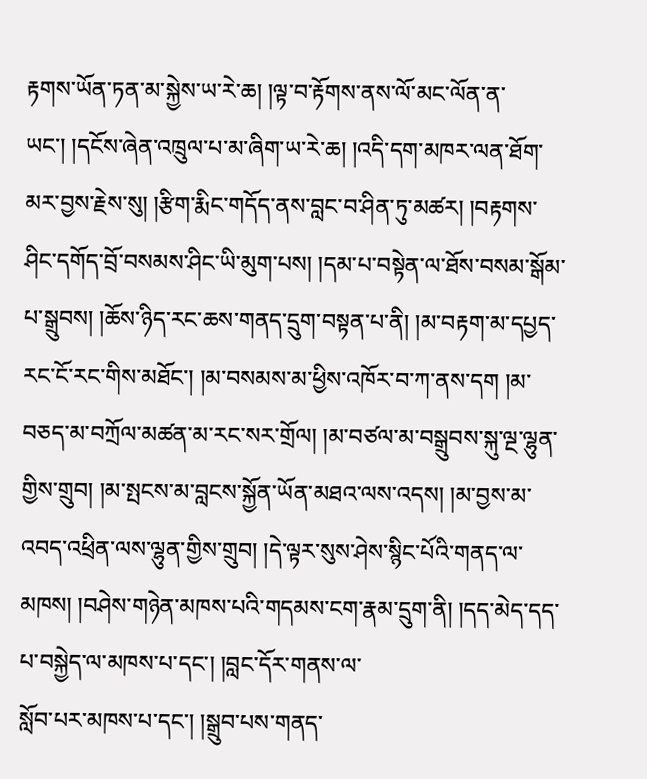རྟགས་ཡོན་ཏན་མ་སྐྱེས་ཡ་རེ་ཆ། །ལྟ་བ་རྟོགས་ནས་ལོ་མང་ལོན་ན་ཡང་། །དངོས་ཞེན་འཁྲུལ་པ་མ་ཞིག་ཡ་རེ་ཆ། །འདི་དག་མཁར་ལན་ཐོག་མར་བྱས་རྗེས་སུ། །རྩིག་རྨིང་གདོད་ནས་བླང་བ་ཤིན་ཏུ་མཚར། །བརྟགས་ཤིང་དགོད་བྲོ་བསམས་ཤིང་ཡི་མུག་པས། །དམ་པ་བསྟེན་ལ་ཐོས་བསམ་སྒོམ་པ་སྒྲུབས། །ཆོས་ཉིད་རང་ཆས་གནད་དྲུག་བསྟན་པ་ནི། །མ་བརྟག་མ་དཔྱད་རང་ངོ་རང་གིས་མཐོང་། །མ་བསམས་མ་ཕྱིས་འཁོར་བ་ཀ་ནས་དག །མ་བཅད་མ་བཀྲོལ་མཚན་མ་རང་སར་གྲོལ། །མ་བཙལ་མ་བསྒྲུབས་སྐུ་ལྔ་ལྷུན་གྱིས་གྲུབ། །མ་སྤངས་མ་བླངས་སྐྱོན་ཡོན་མཐའ་ལས་འདས། །མ་བྱས་མ་འབད་འཕྲིན་ལས་ལྷུན་གྱིས་གྲུབ། །དེ་ལྟར་སུས་ཤེས་སྙིང་པོའི་གནད་ལ་མཁས། །བཤེས་གཉེན་མཁས་པའི་གདམས་ངག་རྣམ་དྲུག་ནི། །དད་མེད་དད་པ་བསྐྱེད་ལ་མཁས་པ་དང་། །བླང་དོར་གནས་ལ་
སློབ་པར་མཁས་པ་དང་། །སྒྲུབ་པས་གནད་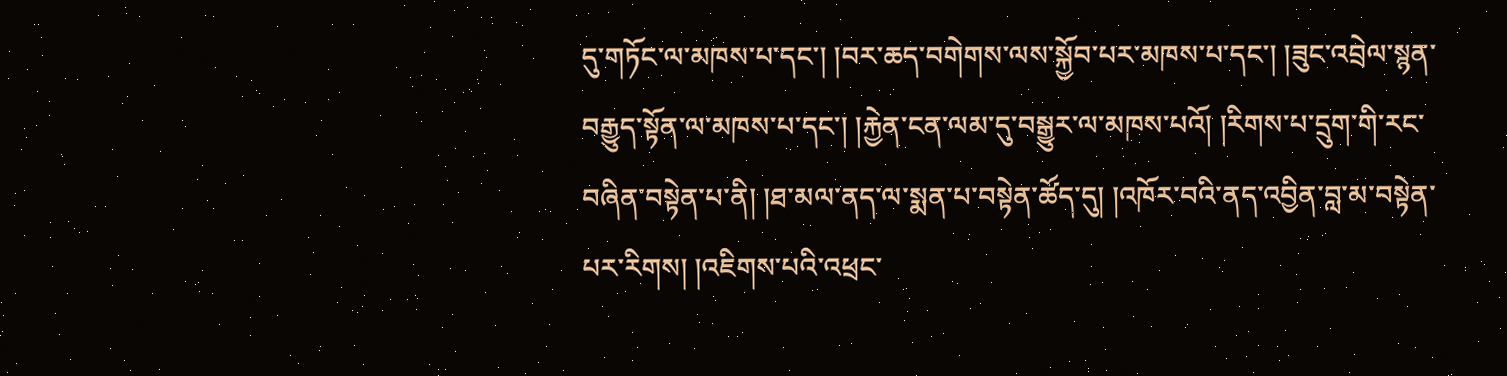དུ་གཏོང་ལ་མཁས་པ་དང་། །བར་ཆད་བགེགས་ལས་སྐྱོབ་པར་མཁས་པ་དང་། །ཟུང་འབྲེལ་སྙན་བརྒྱུད་སྟོན་ལ་མཁས་པ་དང་། །རྐྱེན་ངན་ལམ་དུ་བསྒྱུར་ལ་མཁས་པའོ། །རིགས་པ་དྲུག་གི་རང་བཞིན་བསྟེན་པ་ནི། །ཐ་མལ་ནད་ལ་སྨན་པ་བསྟེན་ཚོད་དུ། །འཁོར་བའི་ནད་འབྱིན་བླ་མ་བསྟེན་པར་རིགས། །འཇིགས་པའི་འཕྲང་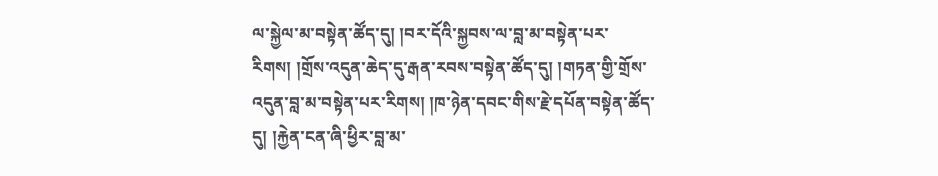ལ་སྐྱེལ་མ་བསྟེན་ཚོད་དུ། །བར་དོའི་སྐྱབས་ལ་བླ་མ་བསྟེན་པར་རིགས། །གྲོས་འདུན་ཆེད་དུ་རྒན་རབས་བསྟེན་ཚོད་དུ། །གཏན་གྱི་གྲོས་འདུན་བླ་མ་བསྟེན་པར་རིགས། །ཁ་ཉེན་དབང་གིས་རྗེ་དཔོན་བསྟེན་ཚོད་དུ། །རྐྱེན་ངན་ཞི་ཕྱིར་བླ་མ་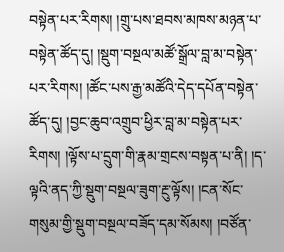བསྟེན་པར་རིགས། །གྲུ་པས་ཐབས་མཁས་མཉན་པ་བསྟེན་ཚོད་དུ། །སྡུག་བསྔལ་མཚོ་སྒྲོལ་བླ་མ་བསྟེན་པར་རིགས། །ཚོང་པས་རྒྱ་མཚོའི་དེད་དཔོན་བསྟེན་ཚོད་དུ། །བྱང་ཆུབ་འགྲུབ་ཕྱིར་བླ་མ་བསྟེན་པར་རིགས། །ལྟོས་པ་དྲུག་གི་རྣམ་གྲངས་བསྟན་པ་ནི། །ད་ལྟའི་ནད་ཀྱི་སྡུག་བསྔལ་ཟུག་རྔུ་ལྟོས། །ངན་སོང་གསུམ་གྱི་སྡུག་བསྔལ་བཟོད་དམ་སོམས། །བཙོན་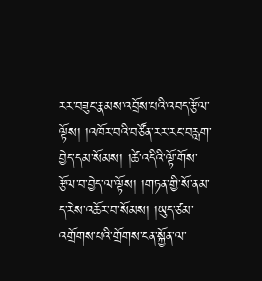རར་བཟུང་རྣམས་འབྲོས་པའི་འབད་རྩོལ་ལྟོས། །འཁོར་བའི་བཙོན་རར་རང་བརླག་བྱེད་དམ་སོམས། །ཚེ་འདིའི་ལྟོ་གོས་རྩོལ་བ་བྱེད་ལ་ལྟོས། །གཏན་གྱི་སོ་ནམ་ད་རེས་འཆོར་བ་སོམས། །ཡུད་ཙམ་འགྲོགས་པའི་གྲོགས་ངན་སྐྱོན་ལ་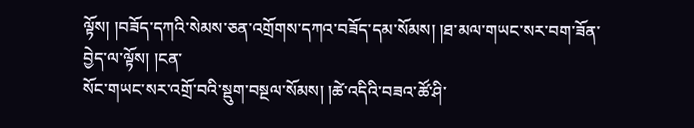ལྟོས། །བཟོད་དཀའི་སེམས་ཅན་འགྲོགས་དཀའ་བཟོད་དམ་སོམས། །ཐ་མལ་གཡང་སར་བག་ཟོན་བྱེད་ལ་ལྟོས། །ངན་
སོང་གཡང་སར་འགྲོ་བའི་སྡུག་བསྔལ་སོམས། །ཚེ་འདིའི་བཟའ་ཚོ་ཤི་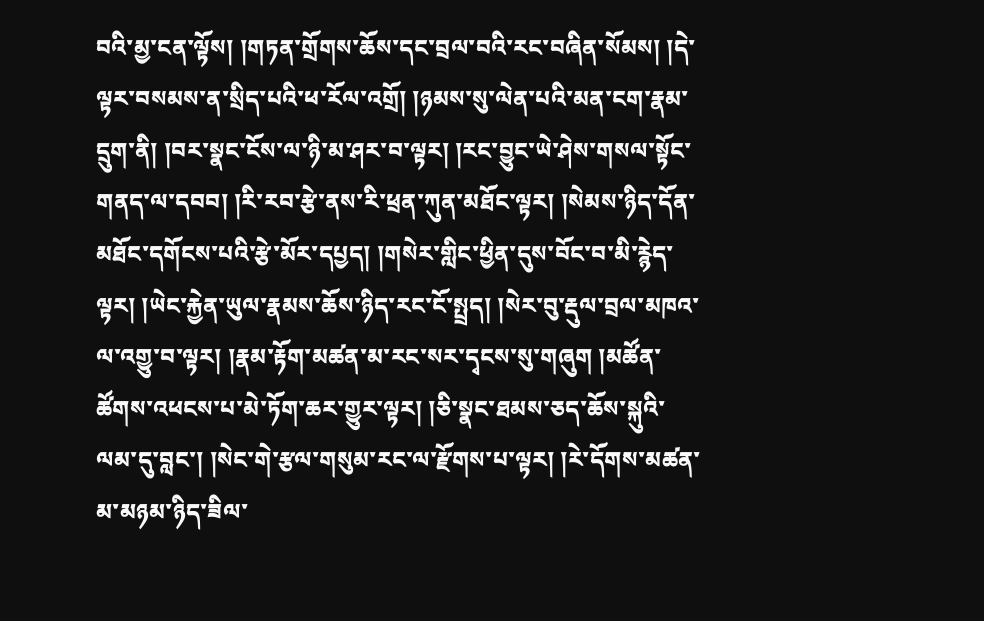བའི་མྱ་ངན་ལྟོས། །གཏན་གྲོགས་ཆོས་དང་བྲལ་བའི་རང་བཞིན་སོམས། །དེ་ལྟར་བསམས་ན་སྲིད་པའི་ཕ་རོལ་འགྲོ། །ཉམས་སུ་ལེན་པའི་མན་ངག་རྣམ་དྲུག་ནི། །བར་སྣང་ངོས་ལ་ཉི་མ་ཤར་བ་ལྟར། །རང་བྱུང་ཡེ་ཤེས་གསལ་སྟོང་གནད་ལ་དབབ། །རི་རབ་རྩེ་ནས་རི་ཕྲན་ཀུན་མཐོང་ལྟར། །སེམས་ཉིད་དོན་མཐོང་དགོངས་པའི་རྩེ་མོར་དཔྱད། །གསེར་གླིང་ཕྱིན་དུས་བོང་བ་མི་རྙེད་ལྟར། །ཡེང་རྐྱེན་ཡུལ་རྣམས་ཆོས་ཉིད་རང་ངོ་སྤྲད། །སེར་བུ་རྡུལ་བྲལ་མཁའ་ལ་འགྱུ་བ་ལྟར། །རྣམ་རྟོག་མཚན་མ་རང་སར་དྭངས་སུ་གཞུག །མཚོན་ཚོགས་འཕངས་པ་མེ་ཏོག་ཆར་གྱུར་ལྟར། །ཅི་སྣང་ཐམས་ཅད་ཆོས་སྐུའི་ལམ་དུ་བླང་། །སེང་གེ་རྩལ་གསུམ་རང་ལ་རྫོགས་པ་ལྟར། །རེ་དོགས་མཚན་མ་མཉམ་ཉིད་ཟིལ་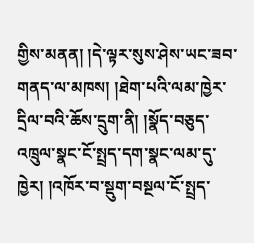གྱིས་མནན། །དེ་ལྟར་སུས་ཤེས་ཡང་ཟབ་གནད་ལ་མཁས། །ཐེག་པའི་ལམ་ཁྱེར་དྲིལ་བའི་ཆོས་དྲུག་ནི། །སྣོད་བཅུད་འཁྲུལ་སྣང་ངོ་སྤྲད་དག་སྣང་ལམ་དུ་ཁྱེར། །འཁོར་བ་སྡུག་བསྔལ་ངོ་སྤྲད་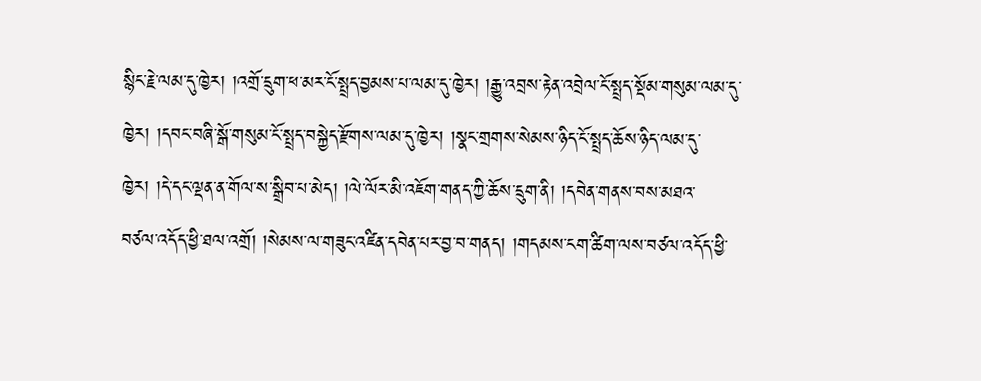སྙིང་རྗེ་ལམ་དུ་ཁྱེར། །འགྲོ་དྲུག་ཕ་མར་ངོ་སྤྲད་བྱམས་པ་ལམ་དུ་ཁྱེར། །རྒྱུ་འབྲས་རྟེན་འབྲེལ་ངོ་སྤྲད་སྡོམ་གསུམ་ལམ་དུ་ཁྱེར། །དབང་བཞི་སྒོ་གསུམ་ངོ་སྤྲད་བསྐྱེད་རྫོགས་ལམ་དུ་ཁྱེར། །སྣང་གྲགས་སེམས་ཉིད་ངོ་སྤྲད་ཆོས་ཉིད་ལམ་དུ་ཁྱེར། །དེ་དང་ལྡན་ན་གོལ་ས་སྒྲིབ་པ་མེད། །ལེ་ལོར་མི་འཇོག་གནད་ཀྱི་ཆོས་དྲུག་ནི། །དབེན་གནས་བས་མཐའ་
བཙལ་འདོད་ཕྱི་ཐལ་འགྲོ། །སེམས་ལ་གཟུང་འཛིན་དབེན་པར་བྱ་བ་གནད། །གདམས་ངག་ཚིག་ལས་བཙལ་འདོད་ཕྱི་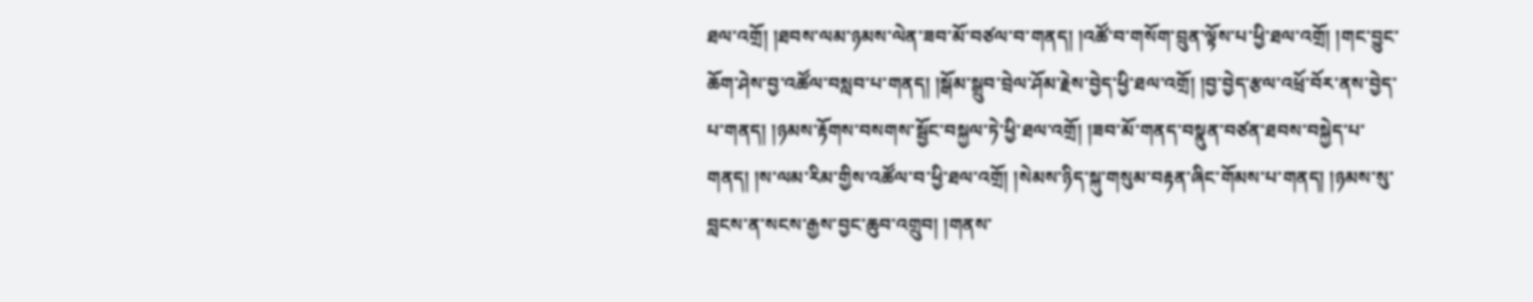ཐལ་འགྲོ། །ཐབས་ལམ་ཉམས་ལེན་ཟབ་མོ་བཙལ་བ་གནད། །འཚོ་བ་གསོག་བྲུན་ལྟོས་པ་ཕྱི་ཐལ་འགྲོ། །གང་བྱུང་ཆོག་ཤེས་བྱ་འཚོལ་བསླབ་པ་གནད། །སྒོམ་སྒྲུབ་བྲེལ་ཤོམ་རྗེས་བྱེད་ཕྱི་ཐལ་འགྲོ། །བྱ་བྱེད་རྩལ་འཕྲོ་བོར་ནས་བྱེད་པ་གནད། །ཉམས་རྟོགས་བསགས་སྦྱོང་བསྐྱལ་ཏེ་ཕྱི་ཐལ་འགྲོ། །ཟབ་མོ་གནད་བསྣུན་བཙན་ཐབས་བསྐྱེད་པ་གནད། །ས་ལམ་རིམ་གྱིས་འཚོལ་བ་ཕྱི་ཐལ་འགྲོ། །སེམས་ཉིད་སྐུ་གསུམ་བརྟན་ཞིང་གོམས་པ་གནད། །ཉམས་སུ་བླངས་ན་སངས་རྒྱས་བྱང་ཆུབ་འགྲུབ། །གནས་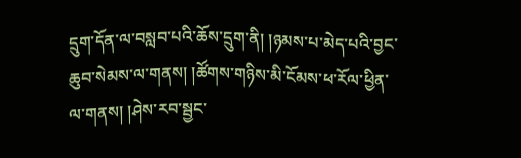དྲུག་དོན་ལ་བསླབ་པའི་ཆོས་དྲུག་ནི། །ཉམས་པ་མེད་པའི་བྱང་ཆུབ་སེམས་ལ་གནས། །ཚོགས་གཉིས་མི་ངོམས་ཕ་རོལ་ཕྱིན་ལ་གནས། །ཤེས་རབ་སྦྱང་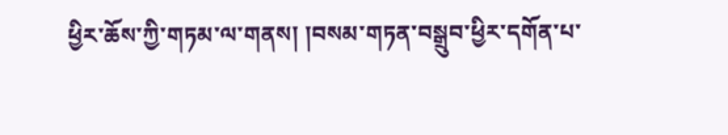ཕྱིར་ཆོས་ཀྱི་གཏམ་ལ་གནས། །བསམ་གཏན་བསྒྲུབ་ཕྱིར་དགོན་པ་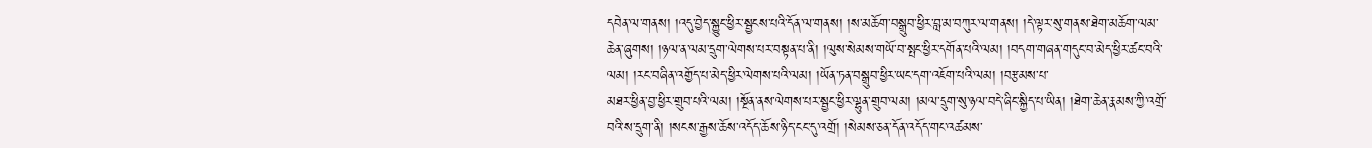དབེན་ལ་གནས། །འདུ་བྱེད་སྐྱུང་ཕྱིར་སྦྱངས་པའི་དོན་ལ་གནས། །ས་མཆོག་བསྒྲུབ་ཕྱིར་བླ་མ་བཀུར་ལ་གནས། །དེ་ལྟར་སུ་གནས་ཐེག་མཆོག་ལམ་ཆེན་ཞུགས། །ཉལ་ན་ལམ་དྲུག་ལེགས་པར་བསྟན་པ་ནི། །ལུས་སེམས་གཡོ་བ་སྤང་ཕྱིར་དགོན་པའི་ལམ། །བདག་གཞན་གདུང་བ་མེད་ཕྱིར་ཚང་བའི་ལམ། །རང་བཞིན་འགྱོད་པ་མེད་ཕྱིར་ལེགས་པའི་ལམ། །ཡོན་ཏན་བསྒྲུབ་ཕྱིར་ཡང་དག་འཇོག་པའི་ལམ། །བརྩམས་པ་
མཐར་ཕྱིན་བྱ་ཕྱིར་གྲུབ་པའི་ལམ། །སྔོན་ནས་ལེགས་པར་སྦྱང་ཕྱིར་ལྷུན་གྲུབ་ལམ། །མལ་དྲུག་སུ་ཉལ་བདེ་ཞིང་སྐྱིད་པ་ཡིན། །ཐེག་ཆེན་རྣམས་ཀྱི་འགྲོ་བའི་ས་དྲུག་ནི། །སངས་རྒྱས་ཆོས་འདོད་ཆོས་ཉིད་ངང་དུ་འགྲོ། །སེམས་ཅན་དོན་འདོད་གང་འཚམས་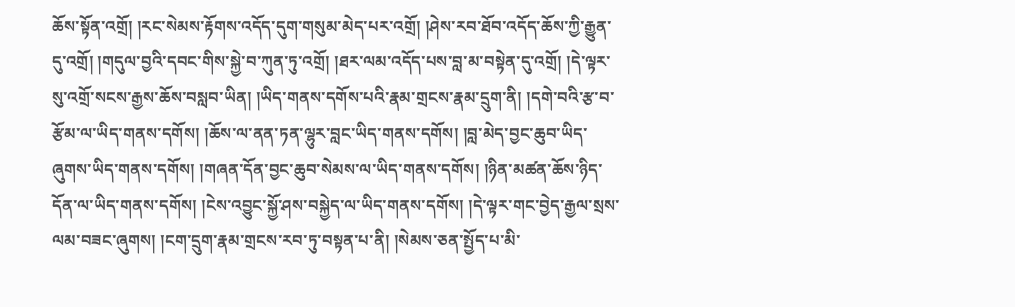ཆོས་སྟོན་འགྲོ། །རང་སེམས་རྟོགས་འདོད་དུག་གསུམ་མེད་པར་འགྲོ། །ཤེས་རབ་ཐོབ་འདོད་ཆོས་ཀྱི་རྒྱུན་དུ་འགྲོ། །གདུལ་བྱའི་དབང་གིས་སྐྱེ་བ་ཀུན་ཏུ་འགྲོ། །ཐར་ལམ་འདོད་པས་བླ་མ་བསྟེན་དུ་འགྲོ། །དེ་ལྟར་སུ་འགྲོ་སངས་རྒྱས་ཆོས་བསླབ་ཡིན། །ཡིད་གནས་དགོས་པའི་རྣམ་གྲངས་རྣམ་དྲུག་ནི། །དགེ་བའི་རྩ་བ་རྩོམ་ལ་ཡིད་གནས་དགོས། །ཆོས་ལ་ནན་ཏན་ལྷུར་བླང་ཡིད་གནས་དགོས། །བླ་མེད་བྱང་ཆུབ་ཡིད་ཞུགས་ཡིད་གནས་དགོས། །གཞན་དོན་བྱང་ཆུབ་སེམས་ལ་ཡིད་གནས་དགོས། །ཉིན་མཚན་ཆོས་ཉིད་དོན་ལ་ཡིད་གནས་དགོས། །ངེས་འབྱུང་སྐྱོ་ཤས་བསྐྱེད་ལ་ཡིད་གནས་དགོས། །དེ་ལྟར་གང་བྱེད་རྒྱལ་སྲས་ལམ་བཟང་ཞུགས། །ངག་དྲུག་རྣམ་གྲངས་རབ་ཏུ་བསྟན་པ་ནི། །སེམས་ཅན་སྤྱོད་པ་མི་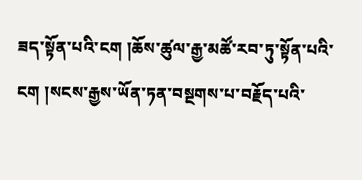ཟད་སྟོན་པའི་ངག །ཆོས་ཚུལ་རྒྱ་མཚོ་རབ་ཏུ་སྟོན་པའི་ངག །སངས་རྒྱས་ཡོན་ཏན་བསྔགས་པ་བརྗོད་པའི་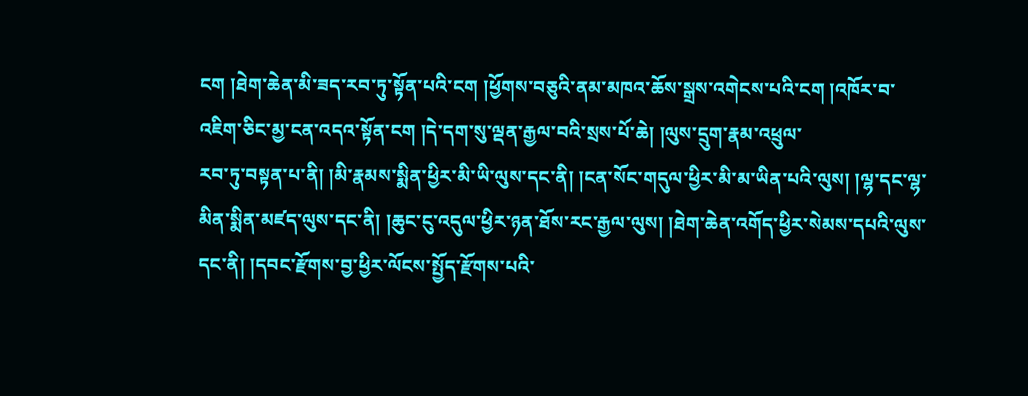ངག །ཐེག་ཆེན་མི་ཟད་རབ་ཏུ་སྟོན་པའི་ངག །ཕྱོགས་བཅུའི་ནམ་མཁའ་ཆོས་སྒྲས་འགེངས་པའི་ངག །འཁོར་བ་འཇིག་ཅིང་མྱ་ངན་འདའ་སྟོན་ངག །དེ་དག་སུ་ལྡན་རྒྱལ་བའི་སྲས་པོ་ཆེ། །ལུས་དྲུག་རྣམ་འཕྲུལ་
རབ་ཏུ་བསྟན་པ་ནི། །མི་རྣམས་སྨིན་ཕྱིར་མི་ཡི་ལུས་དང་ནི། །ངན་སོང་གདུལ་ཕྱིར་མི་མ་ཡིན་པའི་ལུས། །ལྷ་དང་ལྷ་མིན་སྨིན་མཛད་ལུས་དང་ནི། །ཆུང་ངུ་འདུལ་ཕྱིར་ཉན་ཐོས་རང་རྒྱལ་ལུས། །ཐེག་ཆེན་འགོད་ཕྱིར་སེམས་དཔའི་ལུས་དང་ནི། །དབང་རྫོགས་བྱ་ཕྱིར་ལོངས་སྤྱོད་རྫོགས་པའི་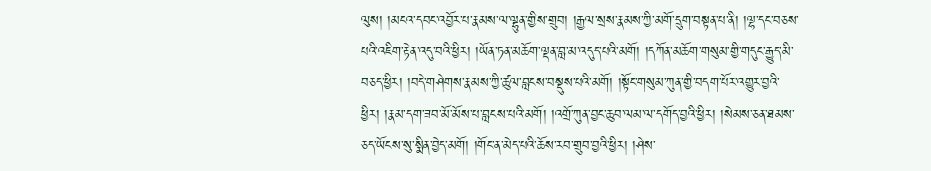ལུས། །མངའ་དབང་འབྱོར་པ་རྣམས་ལ་ལྷུན་གྱིས་གྲུབ། །རྒྱལ་སྲས་རྣམས་ཀྱི་མགོ་དྲུག་བསྟན་པ་ནི། །ལྷ་དང་བཅས་པའི་འཇིག་རྟེན་འདུ་བའི་ཕྱིར། །ཡོན་ཏན་མཆོག་ལྡན་བླ་མ་འདུད་པའི་མགོ། །དཀོན་མཆོག་གསུམ་གྱི་གདུང་རྒྱུད་མི་བཅད་ཕྱིར། །བདེ་གཤེགས་རྣམས་ཀྱི་ཚུལ་བླངས་བསྡུས་པའི་མགོ། །སྟོང་གསུམ་ཀུན་གྱི་བདག་པོར་འགྱུར་བྱའི་ཕྱིར། །རྣམ་དག་ཟབ་མོ་མོས་པ་བླངས་པའི་མགོ། །འགྲོ་ཀུན་བྱང་ཆུབ་ལམ་ལ་དགོད་བྱའི་ཕྱིར། །སེམས་ཅན་ཐམས་ཅད་ཡོངས་སུ་སྨིན་བྱེད་མགོ། །གོང་ན་མེད་པའི་ཆོས་རབ་གྲུབ་བྱའི་ཕྱིར། །ཤེས་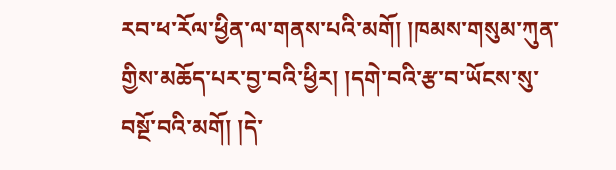རབ་ཕ་རོལ་ཕྱིན་ལ་གནས་པའི་མགོ། །ཁམས་གསུམ་ཀུན་གྱིས་མཆོད་པར་བྱ་བའི་ཕྱིར། །དགེ་བའི་རྩ་བ་ཡོངས་སུ་བསྔོ་བའི་མགོ། །དེ་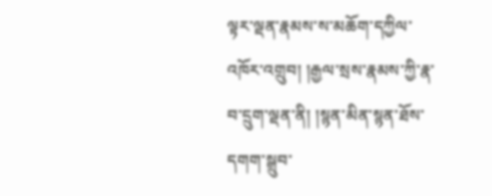ལྟར་ལྡན་རྣམས་ས་མཆོག་དཀྱིལ་འཁོར་འགྲུབ། །རྒྱལ་སྲས་རྣམས་ཀྱི་རྣ་བ་དྲུག་ལྡན་ནི། །སྙན་མིན་སྙན་ཐོས་དགག་སྒྲུབ་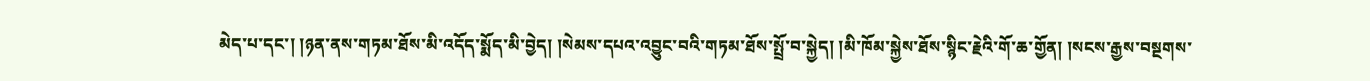མེད་པ་དང་། །ཉན་ནས་གཏམ་ཐོས་མི་འདོད་སྨོད་མི་བྱེད། །སེམས་དཔའ་འབྱུང་བའི་གཏམ་ཐོས་སྤྲོ་བ་སྐྱེད། །མི་ཁོམ་སྐྱེས་ཐོས་སྙིང་རྗེའི་གོ་ཆ་གྱོན། །སངས་རྒྱས་བསྔགས་